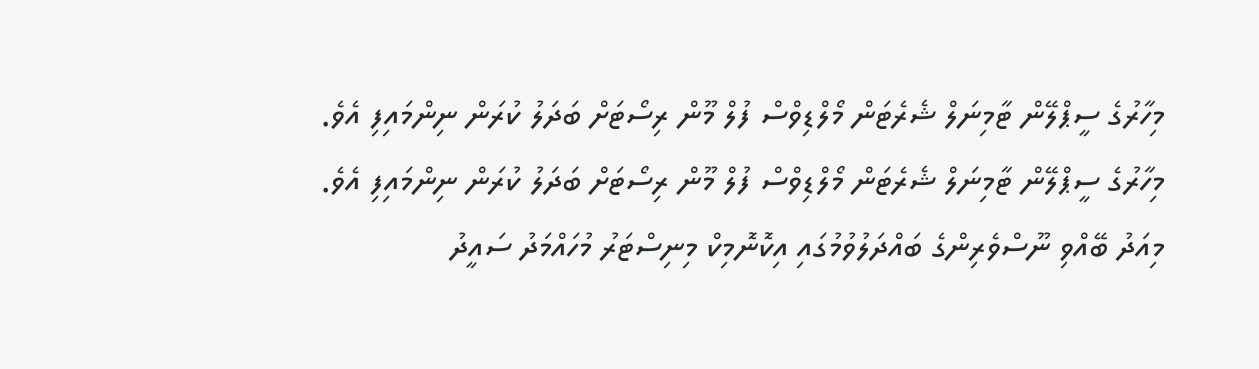މިހާރުގެ ސީޕްލޭން ޓާމިނަލް ޝެރެޓަން މޯލްޑިވްސް ފުލް މޫން ރިސޯޓަށް ބަދަލު ކުރަން ނިންމައިފި އެވެ.
މިހާރުގެ ސީޕްލޭން ޓާމިނަލް ޝެރެޓަން މޯލްޑިވްސް ފުލް މޫން ރިސޯޓަށް ބަދަލު ކުރަން ނިންމައިފި އެވެ.
މިއަދު ބޭއްވި ނޫސްވެރިންގެ ބައްދަލުވުމުގައި އިކޮނޮމިކް މިނިސްޓަރު މުހައްމަދު ސައީދު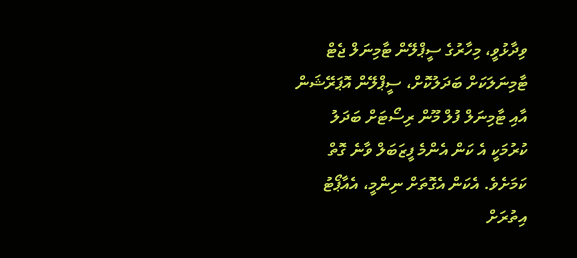ވިދާޅުވީ، މިހާރުގެ ސީޕްލޭން ޓާމިނަލް ޖެޓް ޓާމިނަލަކަށް ބަދަލުކޮށް، ސީޕްލޭން އޮޕަރޭޝަން އާއި ޓާމިނަލް ފުލް މޫން ރިސޯޓަށް ބަދަލު ކުރުމަކީ އެ ކަން އެންމެ ފީޒަބަލް ވާނެ ގޮތް ކަމަށެވެ. އެކަން އެގޮތަށް ނިންމީ، އެއާޕޯޓު އިތުރަށް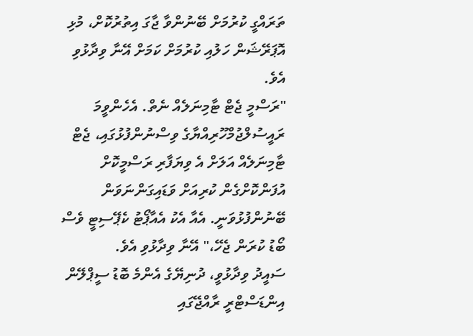ތަރައްގީ ކުރުމަށް ބޭނުންވާ ޖާގަ އިތުރުކޮށް، މުޅި އޮޕަރޭޝަން ހަލުއި ކުރުމަށް ކަމަށް އޭނާ ވިދާޅުވި އެވެ.
"ރަސްމީ ޖެޓް ޓާމިނަލެއް ނެތް. އެހެންވީމަ ރައީސުލްޖުމްހޫރިއްޔާގެ ވިސްނުންފުޅުގައި، ޖެޓް ޓާމިނަލެއް އަލަށް އެ ވިޔަފާރި ރަސްމީކޮށް އުފަންކޮށްގެން ކުރިއަށް ވަޑައިގަންނަވަން ބޭނުންފުޅުވަނީ. އެއާ އެކު އެއާޕޯޓު ކެޕޭސިޓީ ވެސް ބޯޑު ކުރަން ޖެހޭ،" އޭނާ ވިދާޅުވި އެވެ.
ސައީދު ވިދާޅުވީ، ދުނިޔޭގެ އެންމެ ބޮޑު ސީޕްލޭން އިންޑަސްޓްރީ ރާއްޖޭގައި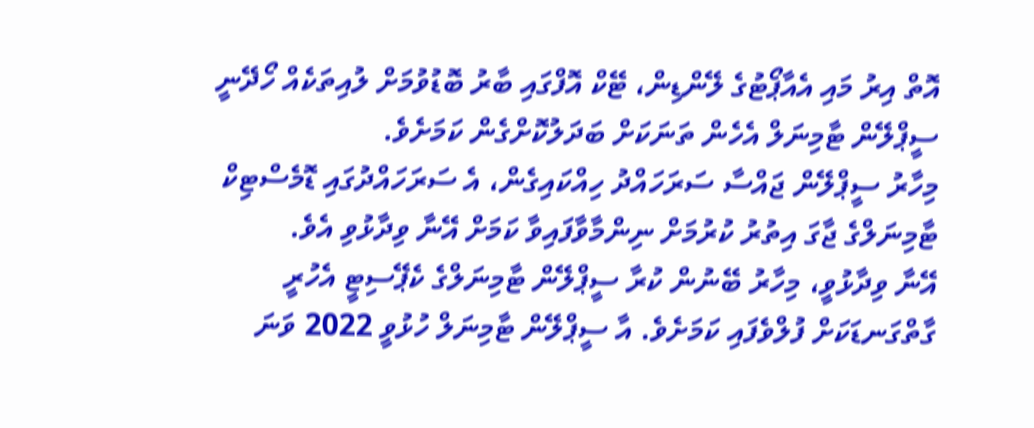އޮތް އިރު މައި އެއާޕޯޓުގެ ލޭންޑިން، ޓޭކް އޮފްގައި ބާރު ބޮޑުވުމަށް ލުއިތަކެއް ހޯދޭނީ ސީޕްލޭން ޓާމިނަލް އެހެން ތަނަކަށް ބަދަލުކޮށްގެން ކަމަށެވެ.
މިހާރު ސީޕްލޭން ޖައްސާ ސަރަހައްދު ހިއްކައިގެން، އެ ސަރަހައްދުގައި ޑޮމެސްޓިކް ޓާމިނަލްގެ ޖާގަ އިތުރު ކުރުމަށް ނިންމާވާފައިވާ ކަމަށް އޭނާ ވިދާޅުވި އެވެ.
އޭނާ ވިދާޅުވީ، މިހާރު ބޭނުން ކުރާ ސީޕްލޭން ޓާމިނަލްގެ ކެޕޭސިޓީ އެހުރީ ގާތްގަނޑަކަށް ފުލްވެފައި ކަމަށެވެ. އާ ސީޕްލޭން ޓާމިނަލް ހުޅުވީ 2022 ވަނަ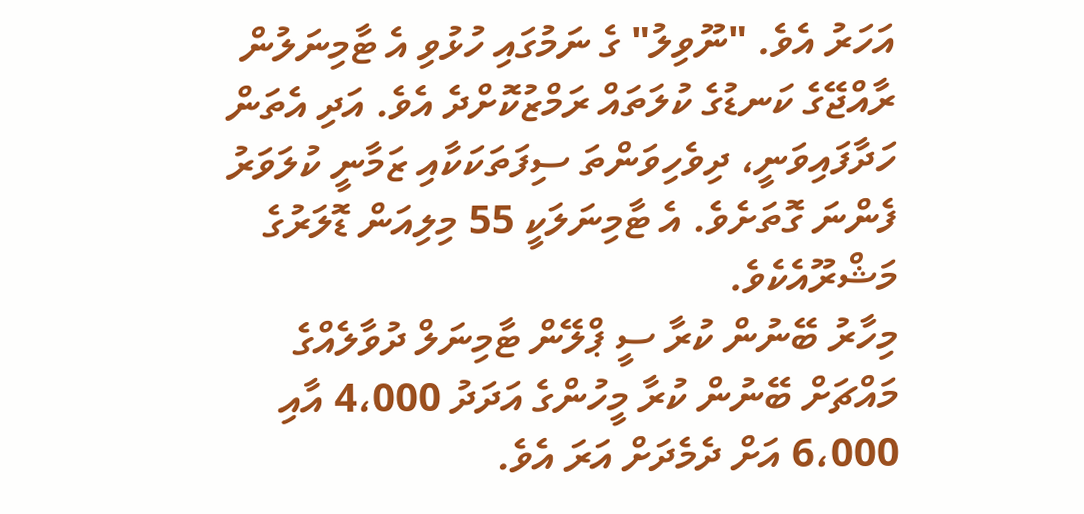އަހަރު އެވެ. "ނޫވިލު" ގެ ނަމުގައި ހުޅުވި އެ ޓާމިނަލުން ރާއްޖޭގެ ކަނޑުގެ ކުލަތައް ރަމްޒުކޮށްދެ އެވެ. އަދި އެތަން ހަދާފައިވަނީ، ދިވެހިވަންތަ ސިފަތަކަކާއި ޒަމާނީ ކުލަވަރު ފެންނަ ގޮތަށެވެ. އެ ޓާމިނަލަކީ 55 މިލިއަން ޑޮލަރުގެ މަޝްރޫއެކެވެ.
މިހާރު ބޭނުން ކުރާ ސީ ޕްލޭން ޓާމިނަލް ދުވާލެއްގެ މައްޗަށް ބޭނުން ކުރާ މީހުންގެ އަދަދު 4،000 އާއި 6،000 އަށް ދެމެދަށް އަރަ އެވެ.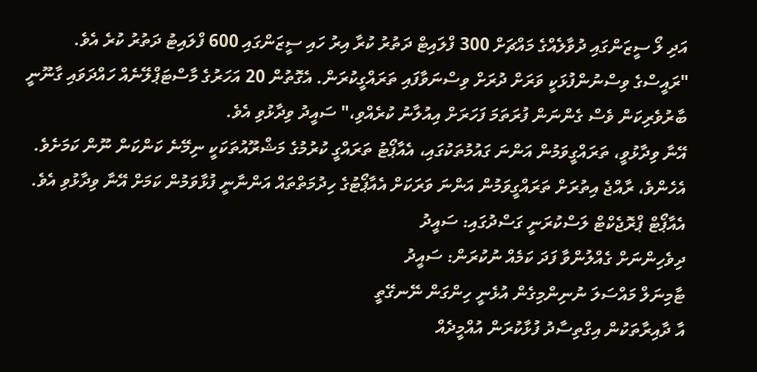އަދި ލޯ ސީޒަންގައި ދުވާލެއްގެ މައްޗަށް 300 ފްލައިޓް ދަތުރު ކުރާ އިރު ހައި ސީޒަންގައި 600 ފްލައިޓު ދަތުރު ކުރެ އެވެ.
"ރައީސްގެ ވިސްނުންފުޅަކީ ވަރަށް ދުރަށް ވިސްނަވާފައި ތަރައްގީކުރަން. އެގޮތުން 20 އަހަރުގެ މާސްޓަޕްލޭނެއް ހައްދަވައި ގާނޫނީ ބާރުވެރިކަން ވެސް ގެންނަން ފުރަތަމަ ފަހަރަށް އިއުލާނު ކުރެއްވި،" ސައީދު ވިދާޅުވި އެވެ.
އޭނާ ވިދާޅުވީ، ތަރައްގީވަމުން އަންނަ ގައުމުތަކުގައި، އެއާޕޯޓު ތަރައްގީ ކުރުމުގެ މަޝްރޫއުތަކަކީ ނިމޭނެ ކަންކަން ނޫން ކަމަށެވެ. އެހެންވެ، ރާއްޖެ އިތުރަށް ތަރައްގީވަމުން އަންނަ ވަރަކަށް އެއާޕޯޓުގެ ހިދުމަތްތައް އަންނާނީ ފުޅާވަމުން ކަމަށް އޭނާ ވިދާޅުވި އެވެ.
އެއާޕޯޓް ޕްރޮޖެކްޓް ލަސްކުރަނީ ގަސްދުގައި: ސައީދު
ދިވެހިންނަށް ގެއްލުންވާ ފަދަ ކަމެއް ނުކުރަން: ސައީދު
ޓާމިނަލް މައްސަލަ ނުނިންމިގެން އުޅެނީ ހިންގަން ނޭނގޭތީ
އާ ދާއިރާތަކުން އިގްތިސާދު ފުޅާކުރަން އުއްމީދެއް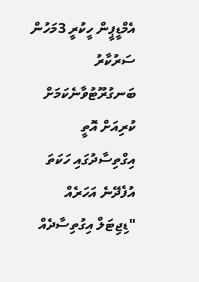އެމްޑީޕީން ހީކުރީ 3މަހުން ސަރުކާރު ބަނގުރޫޓުވާނެކަމަށް
ކުރިއަށް އޮތީ އިގްތިސާދުގައި ހަކަތަ އުފެދޭނެ އަހަރެއް
"ޑިޖިޓަލް އިގުތިސާދެއް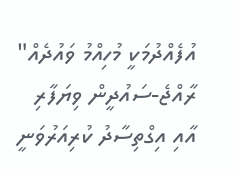އުފެއްދުމަކީ މުހިއްމު ވައުދެއް"
ރާއްޖެ-ސައުދީން ވިޔަފާރި އާއި އިގްތިސާދު ކުރިއަރުވަނީ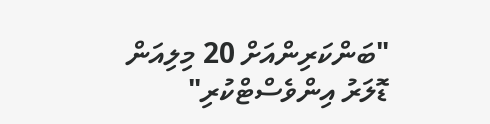"ބަންކަރިންއަށް 20 މިލިއަން ޑޮލަރު އިންވެސްޓްކުރި"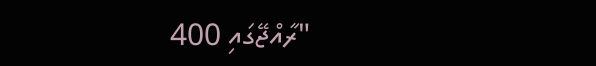"ރާއްޖޭގައި 400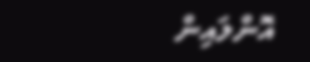އޮންލައިން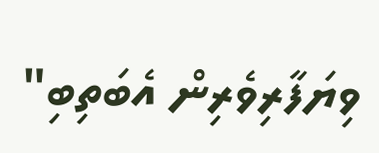ވިޔަފާރިވެރިން އެބަތިބި"